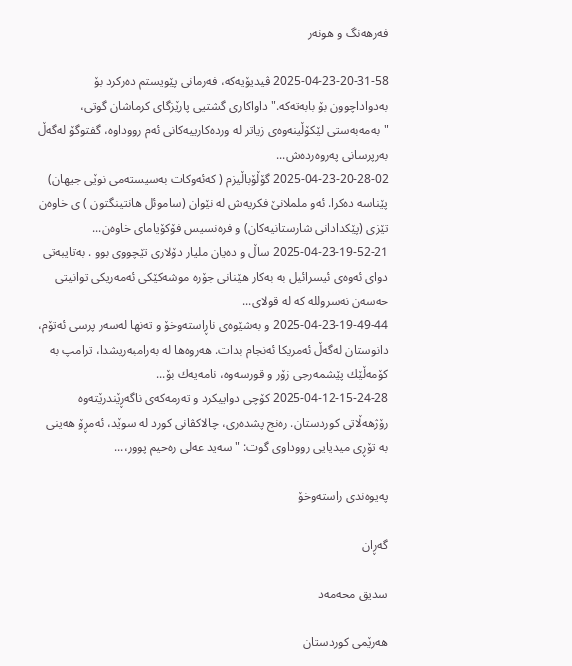فه‌رهه‌نگ‌ و هونه‌ر

2025-04-23-20-31-58 ڤیدیۆیەکە، فەرمانی پێویستم دەرکرد بۆ بەدواداچوون بۆ بابەتەکە." داواکاری گشتیی پارێزگای کرماشان گوتی، "بەمەبەستی لێکۆڵینەوەی زیاتر لە وردەکارییەکانی ئەم رووداوە، گفتوگۆ لەگەڵ بەرپرسانی پەروەردەش...
2025-04-23-20-28-02 گۆڵۆباڵیزم ( کەئەوکات بەسیستەمی نوێی جیهان) پێناسە دەکرا. ئەو ململانێ فکریەش لە نێوان (ساموئل هانتینگتون ) ی خاوەن تێزی (پێکدادانی شارستانیەکان) و فرەنسیس فۆکۆیامای خاوەن...
2025-04-23-19-52-21 ساڵ و دەیان ملیار دۆلاری تێچووی بوو . بەتایبەتی دوای ئەوەی ئیسرائیل بە بەکار هێنانی جۆرە موشەکێکی ئەمەریکی توانیتی حەسەن نەسرولله کە لە قولای...
2025-04-23-19-49-44 و بەشێوەی ناڕاستەوخۆ و تەنها لەسەر پرسی ئەتۆم، دانوستان لەگەڵ ئەمریكا ئەنجام بدات. هەروەها لە بەرامبەریشدا، ترامپ بە كۆمەڵێك پێشمەرجی زۆر و قورسەوە، نامەیەك بۆ...
2025-04-12-15-24-28 کۆچی دواییکرد و تەرمەکەی ناگەڕێندرێتەوە رۆژهەڵاتی کوردستان. رەنج پشدەری، چالاکڤانی کورد لە سوێد، ئەمڕۆ هەینی بە تۆڕی میدیایی رووداوی گوت: "سەید عەلی رەحیم پوور،...

په‌یوه‌ندی راسته‌وخۆ

گه‌ڕان

سدیق محه‌مه‌د

هەرێمی كوردستان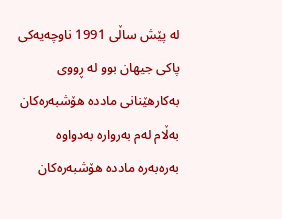لە پێش ساڵی 1991 ناوچەیەكی پاكی جیهان بوو لە ڕووی بەكارهێنانی ماددە هۆشبەرەكان بەڵام لەم بەروارە بەدواوە بەرەبەرە ماددە هۆشبەرەكان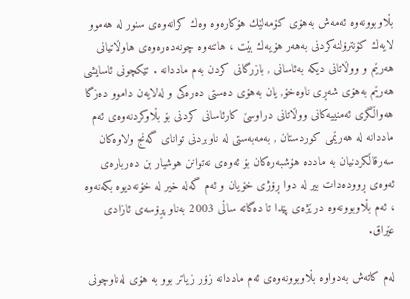بڵاوبوونەوە ئەمەش بەهۆی كۆمەلێك هۆكارەوە وەك كرانەوەی سنور لە هەموو لایەك كۆنترۆلنەكردنی بەهەر هۆیەك بێت ، هاتنەوە چونەدەرەوەی هاوڵاتیانی هەرێم و ووڵاتانی دیكە بەئاسانی , بازرگانی كردن بەم ماددانە . تێكچونی ئاسایشی هەرێم بەهۆی شەڕی ناوەخۆ, یان بەهۆی دەستی دەرەكی و لەلایەن داموو دەزگا هەواڵگری ئەمنییەكانی ووڵاتانی دراوسێ‌ كارئاسانی كردنی بۆ بڵاوكردنەوەی ئەم ماددانە لە هەرێمی كوردستان , بەمەبەستی لە ناوبردنی توانای گەنج ولاوەكان سەرقاڵكردنیان بە ماددە هۆشبەرەكان بۆ ئەوەی نەتوانن هوشیار بن دەربارەی ئەوەی ڕوودەدات بیر لە دوا ڕۆژی خۆیان و ئەم گەلە خیر لە خۆنەدیوە بكەنەوە ، ئەم بڵاوبوونەوە درێژەی پێدا تا دەگاتە ساڵی 2003 بەناو پڕۆسەی ئازادی عێراق.

لەم كاتەش بەدواوە بڵاوبوونەوەی ئەم ماددانە زۆر زیاتر بوو بە هۆی لەناوچونی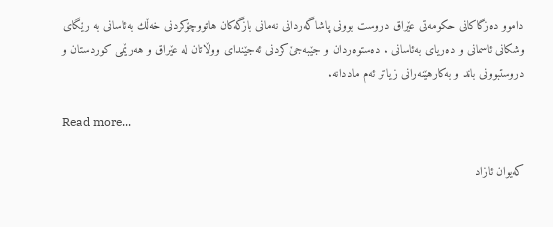داموو دەزگاكانی حكومەتی عێراق دروست بوونی پاشاگەردانی نەمانی بازگەكان هاتووچۆكردنی خەڵك بەئاسانی بە رێگای وشكانی ئاسمانی و دەریای بەئاسانی . دەستوەردان و جێبەجێ‌كردنی ئەجێندای ووڵاتان لە عێراق و هەرێمی كوردستان و دروستبوونی باند و بەكارهێنەرانی زیاتر ئەم ماددانە.

Read more...

كه‌یوان ئازاد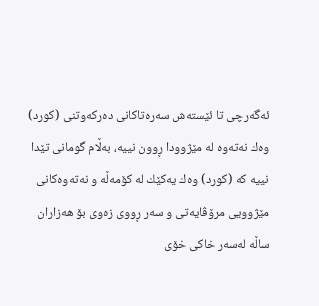ئه‌گه‌رچی تا ئێسته‌ش سه‌ره‌تاكانی ده‌ركه‌وتنی (كورد) وه‌ك نه‌ته‌وه‌ له‌ مێژوودا ڕوون نییه‌، به‌ڵام گومانی تێدا نییه‌ كه‌ (كورد) وه‌ك یه‌كێك له‌ كۆمه‌ڵه‌ و نه‌ته‌وه‌كانی مێژوویی مرۆڤایه‌تی و سه‌ر ڕووی زه‌وی بۆ هه‌زاران ساڵه‌ له‌سه‌ر خاكی خۆی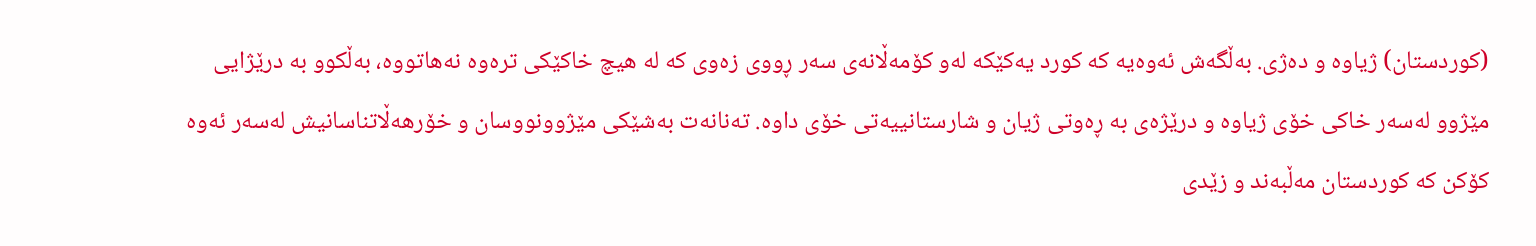(كوردستان) ژیاوه‌ و ده‌ژى. به‌ڵگه‌ش ئه‌وه‌یه‌ كه‌ كورد یه‌كێكه‌ له‌و كۆمه‌ڵانه‌ی سه‌ر ڕووی زه‌وی كه‌ له‌ هیچ خاكێكی تره‌وه‌ نه‌هاتووه‌، به‌ڵكوو به‌ درێژایی مێژوو له‌سه‌ر خاكی خۆی ژیاوه‌ و درێژه‌ی به‌ ڕه‌وتی ژیان و شارستانییه‌تی خۆی داوه‌. ته‌نانه‌ت به‌شێكی مێژوونووسان و خۆرهه‌ڵاتناسانیش له‌سه‌ر ئه‌وه‌ كۆكن كه‌ كوردستان مه‌ڵبه‌ند و زێدی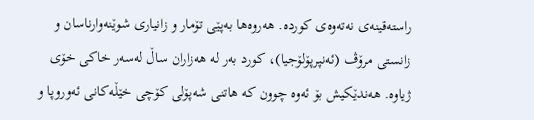راسته‌قینه‌ی نه‌ته‌وه‌ی كورده‌. هه‌روه‌ها به‌پێی تۆمار و زانیاری شوێنه‌وارناسان و زانستی مرۆڤ (ئه‌نپرپۆلۆجیا)، كورد به‌ر له‌ هه‌زاران ساڵ له‌سه‌ر خاكی خۆی ژیاوه‌. هه‌ندێكیش بۆ ئه‌وه‌ چوون كه‌ هاتنی شه‌پۆلی كۆچی خێڵه‌كانی ئه‌وروپا و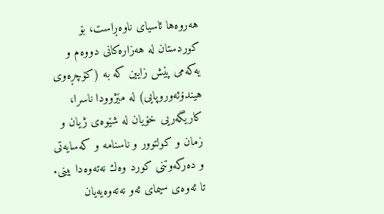هه‌روه‌ها ئاسیای ناوه‌ڕاست، بۆ كوردستان له‌ هه‌زاره‌كانی دووه‌م و یه‌كه‌می پێش زایین كه‌ به‌ (كۆچڕه‌وی هیندۆئه‌وروپایی) له‌ مێژوودا ناسرا، كاریگه‌ریی خۆیان له‌ شێوه‌ی ژیان و زمان و كولتوور و ناسنامه‌ و كه‌سایه‌تی و ده‌ركه‌وتنی كورد وه‌ك نه‌ته‌وه‌دا بینی. تا ئه‌وه‌ی سیمای ئه‌و نه‌ته‌وه‌یه‌یان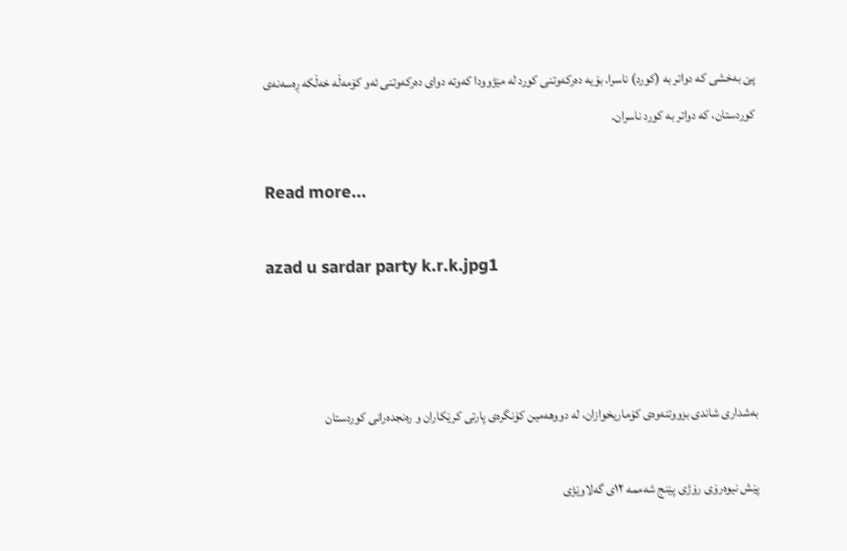پێ به‌خشی كه‌ دواتر به‌ (كورد) ناسرا. بۆیه‌ ده‌ركه‌وتنی كورد له‌ مێژوودا كه‌وته‌ دوای ده‌ركه‌وتنی ئه‌و كۆمه‌ڵه‌ خه‌ڵكه‌ ڕه‌سه‌نه‌ی كوردستان، كه‌ دواتر به‌ كورد ناسران.

Read more...

azad u sardar party k.r.k.jpg1



بەشداری شاندی بزووتنەوەی کۆماریخوازان، لە دووهەمین کۆنگرەی پارتی کرێکاران و رەنجدەرانی کوردستان

پێش نیوەرۆی رۆژی پێنج شەممە ۱۲ی گەلاوێژی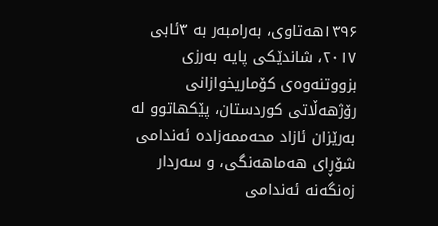۱۳۹۶هەتاوی، بەرامبەر بە ۳ئابی ۲۰۱۷، شاندێکی پایە بەرزی بزووتنەوەی کۆماریخوازانی رۆژهەڵاتی کوردستان، پێکهاتوو لە بەرێزان ئازاد محەممەزادە ئەندامی شۆڕای هەماهەنگی، و سەردار زەنگەنە ئەندامی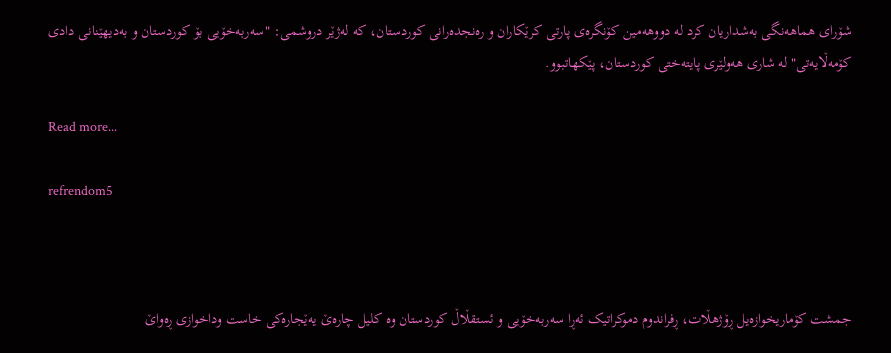شۆرای هماهەنگی بەشداریان کرد لە دووهەمین کۆنگرەی پارتی کرێکاران و رەنجدەرانی کوردستان، کە لەژێر دروشمی: "سەربەخۆیی بۆ کوردستان و بەدیهێنانی دادی کۆمەڵایەتی" لە شاری هەولێری پایتەختی کوردستان، پێکهاتبوو.

Read more...

refrendom5



جمشت کۆماریخوازەیل ڕۆژهڵات، ڕفراندوم دموکراتیک ئەڕا سەربەخۆیی و ئستقڵاڵ کوردستان وە کلیل چارەێ یەێجارەکی خاست وداخوازی ڕەواێ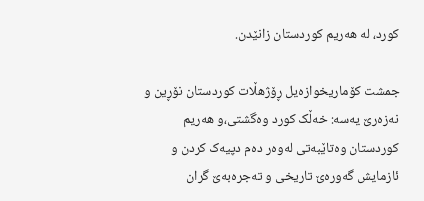کورد، لە هەریم کوردستان زانێدن.

جمشت کۆماریخوازەیل ڕۆژهڵات کوردستان نۆڕین و نەزەرێ یەسە: خەڵک کورد وەگشتی،و هەریم کوردستان وەتاێبەتی لەوەر دەم دپیەک کردن و ئازمایش گەورەێ تاریخی و تەجرەبەێ گران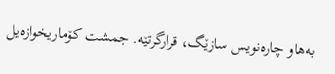بەهاو چارەنویس سازێگ، قرارگرتێە. جمشت کۆماریخوازەیل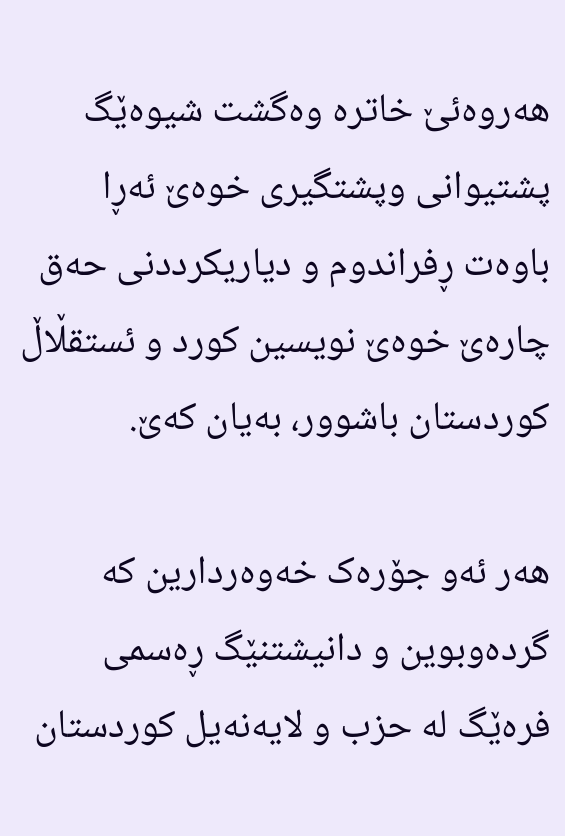هەروەئێ خاترە وەگشت شیوەێگ پشتیوانی وپشتگیری خوەێ ئەڕا باوەت ڕفراندوم و دیاریکرددنی حەق چارەێ خوەێ نویسین کورد و ئستقڵاڵ کوردستان باشوور، بەیان کەێ.

هەر ئەو جۆرەک خەوەردارین کە گردەوبوین و دانیشتنێگ ڕەسمی فرەێگ لە حزب و لایەنەیل کوردستان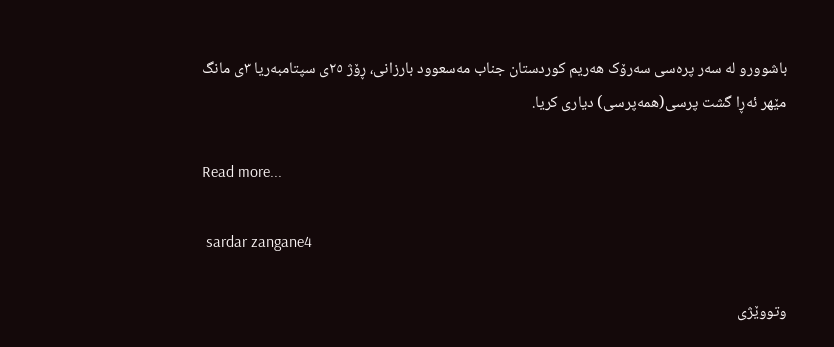باشوورو لە سەر پرەسی سەرۆک هەریم کوردستان جناب مەسعوود بارزانی، ڕۆژ ٢٥ی سپتامبەریا ٣ی مانگ مێهر ئەڕا گشت پرسی(همەپرسی) دیاری کریا.

Read more...

 sardar zangane4

وتووێژی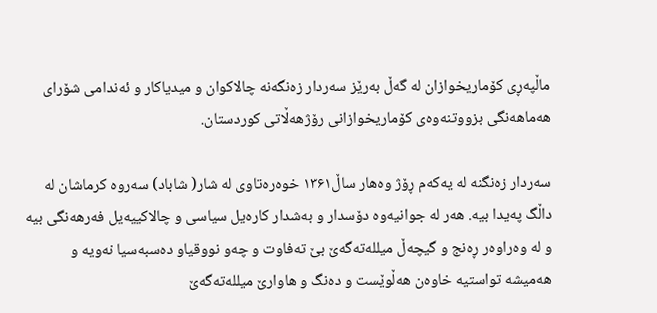ماڵپەڕی کۆماریخوازان لە گەڵ بەرێز سەردار زەنگەنە چالاکوان و میدیاکار و ئەندامی شۆرای هەماهەنگی بزووتنەوەی کۆماریخوازانی رۆژهەڵاتی کوردستان.

سەردار زەنگنە لە یەکەم ڕۆژ وەهار ساڵ۱۳۶۱ خوەرەتاوی لە شار( شاباد) سەروە کرماشان لە داڵگ پەیدا بیە. هەر لە جوانیەوە دۆسدار و بەشدار کارەیل سیاسی و چالاکییەیل فەرهەنگی بیە و لە وەراوەر ڕەنج و گیچەڵ میللەتەگەێ بێ تەفاوت و چەو نووقیاو دەسبەسیا نەویە و هەمیشە تواستیە خاوەن هەڵوێست و دەنگ و هاوارێ میللەتەگەێ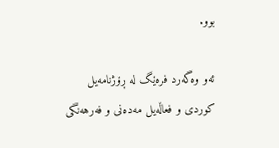بوو.

ئەو وەگەرد فرەێگ لە ڕۆژنامەیل کوردی و فعاڵەیل مەدەنی و فەرهەنگی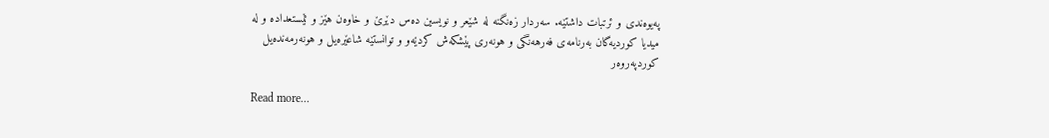پەیوەندی و ئرتبات داشتێە. سەردار زەنگنە لە شێعر و نویسین دەس دێرێ و خاوەن هێز و ئێستعدادە و لە میدیا کوردیەگان بەرنامەی فەرهەنگی و هونەری پێشکەش کردێەو و توانستێە شاعێرەیل و هونەرمەندەیل کوردپەروەر

Read more...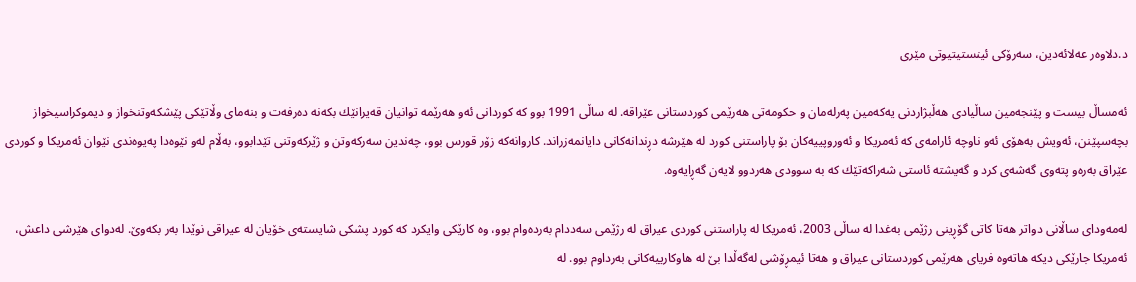د.دلاوه‌ر عه‌لائه‌دين، سه‌رۆكی ئينستيتيوتی مێری

ئەمساڵ بيست و پێنجه‌مين ساڵيادی هه‌ڵبژاردنی يه‌كه‌مين په‌رله‌مان و حكومه‌تی هه‌رێمی كوردستانی عێراقه‌. له‌ ساڵی 1991 بوو كه‌ كوردانی ئه‌و هه‌رێمه‌ توانيان قه‌يرانێك بكه‌نه‌ ده‌رفه‌ت و بنه‌مای وڵاتێكی پێشكه‌وتنخواز و ديموكراسيخواز بچه‌سپێنن، ئه‌ويش به‌هۆی ئه‌و ناوچه‌ ئارامه‌ی كه‌ ئه‌مريكا و ئه‌وروپيیه‌كان بۆ پاراستنی كورد له‌ هێرشه‌ دڕندانه‌كانی دايانمه‌زراند. كاروانه‌كه‌ زۆر قورس بوو، چه‌ندين سه‌ركه‌وتن و ژێركه‌وتنی تێدابوو، به‌ڵام له‌و نێوه‌دا په‌يوه‌ندی نێوان ئه‌مريكا و كوردی عێراق به‌ره‌و پته‌وی گه‌شه‌ی كرد و گه‌يشته‌ ئاستی شه‌راكه‌تێك كه‌ به‌ سوودی هه‌ردوو لايه‌ن گەڕايه‌وه‌.

له‌مه‌ودای ساڵانی دواتر هه‌تا كاتی گۆڕينی رژێمی به‌غدا له‌ ساڵی 2003، ئه‌مريكا له‌ پاراستنی كوردی عيراق له‌ رژێمی سه‌ددام به‌رده‌وام بوو، وه‌ كارێكی وایكرد كه‌ كورد پشكی شايسته‌ی خۆيان له‌ عيراقی نوێدا به‌ر بكه‌وێ. له‌دوای هێرشی داعش، ئه‌مريكا جارێكی ديكه‌ هاته‌وه‌ فريای هه‌رێمی كوردستانی عيراق و هه‌تا ئيمڕۆشی له‌گه‌ڵدا بێ له‌ هاوكاريیه‌كانی به‌رداوم بوو. له‌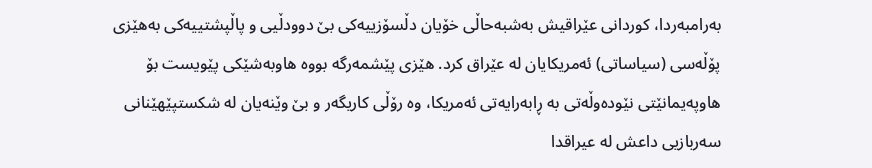به‌رامبه‌ردا، كوردانی عێراقيش به‌شبه‌حاڵی خۆيان دڵسۆزيیه‌كی بێ دوودڵيی و پاڵپشتیيه‌كی به‌هێزی پۆڵه‌سی (سياساتی) ئه‌مريكايان له‌ عێراق كرد. هێزی پێشمه‌رگه بووه‌ هاوبه‌شێكی پێويست بۆ هاوپه‌يمانێتی نێوده‌وڵه‌تی به ڕابه‌رايه‌تی ئه‌مريكا، وه‌ رۆڵی كاريگه‌ر و بێ وێنه‌يان له‌ شكستپێهێنانی سه‌ربازيی داعش له‌ عيراقدا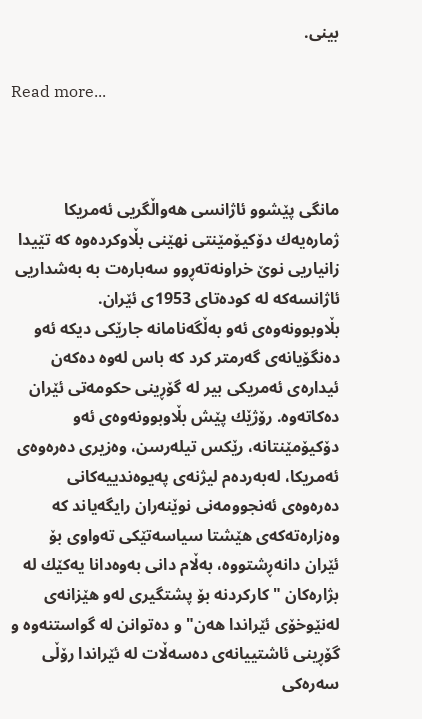بينی.

Read more...



مانگی پێشوو ئاژانسی هەواڵگریی ئەمریكا ژمارەیەك دۆكیۆمێنتی نهێنی بڵاوكردەوە كە تێیدا زانیاریی نوێ خراونەتەڕوو سەبارەت بە بەشداریی ئاژانسەكە لە كودەتای 1953ی ئێران. بڵاوبوونەوەی ئەو بەڵگەنامانە جارێكی دیكە ئەو دەنگۆیانەی گەرمتر كرد كە باس لەوە دەكەن ئیدارەی ئەمریكی بیر لە گۆڕینی حکومەتی ئێران دەكاتەوە. رۆژێك پێش بڵاوبوونەوەی ئەو دۆكیۆمێنتانە، رێكس تیلەرسن، وەزیری دەرەوەی ئەمریكا، لەبەردەم لیژنەی پەیوەندییەكانی دەرەوەی ئەنجوومەنی نوێنەران رایگەیاند كە وەزارەتەكەی هێشتا سیاسەتێكی تەواوی بۆ ئێران دانەڕشتووە، بەڵام دانی بەوەدانا یەكێك لە بژارەكان "كاركردنە بۆ پشتگیری لەو هێزانەی لەنێوخۆی ئێراندا هەن" و دەتوانن لە گواستنەوە و گۆڕینی ئاشتییانەی دەسەڵات لە ئێراندا رۆڵی سەرەكی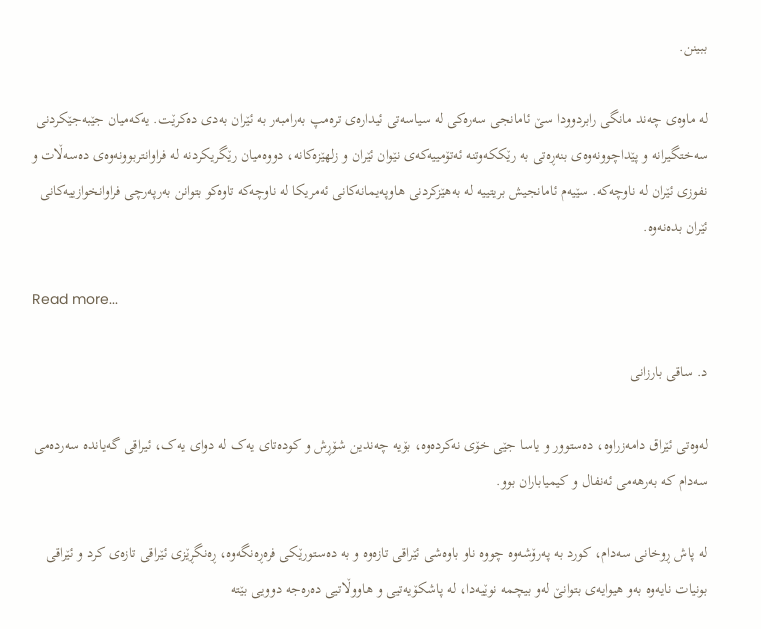ببینن.

لە ماوەی چەند مانگی رابردوودا سێ ئامانجی سەرەكی لە سیاسەتی ئیدارەی ترەمپ بەرامبەر بە ئێران بەدی دەكرێت. یەكەمیان جێبەجێكردنی سەختگیرانە و پێداچوونەوەی بنەڕەتی بە رێككەوتنە ئەتۆمییەكەی نێوان ئێران و زلهێزەكانە، دووەمیان رێگریكردنە لە فراوانتربوونەوەی دەسەڵات و نفوزی ئێران لە ناوچەكە. سێیەم ئامانجیش بریتییە لە بەهێزكردنی هاوپەیمانەكانی ئەمریكا لە ناوچەكە تاوەكو بتوانن بەرپەرچی فراوانخوازییەكانی ئێران بدەنەوە.

Read more...

د. ساقی بارزانی

لەوەتی ئێراق دامەزراوە، دەستوور و یاسا جێی خۆی نەکردەوە، بۆیە چەندین شۆڕش و کودەتای یەک لە دوای یەک، ئیراقی گەیاندە سەردەمی سەدام کە بەرهەمی ئەنفال و کیمیاباران بوو.

لە پاش ڕوخانی سەدام، کورد بە پەرۆشەوە چووە ناو باوەشی ئێراقی تازەوە و بە دەستورێکی فرەڕەنگەوە، ڕەنگڕێزی ئێراقی تازەی کرد و ئێراقی بونیات نایەوە بەو هیوایەی بتوانێ لەو بیچمە نوێیەدا، لە پاشکۆیەتیی و هاووڵاتیی دەرەجە دوویی بێتە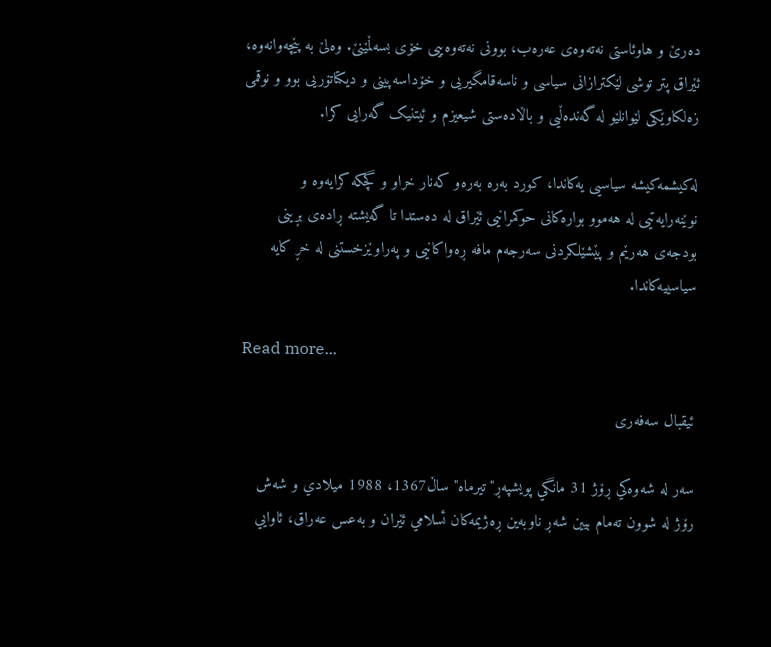دەرێ و هاوئاستی نەتەوەی عەرەب، بوونی نەتەوەییی خۆی بسەڵمێنێ. وەلێ بە پێچەوانەوە، ئێراق پتر توشی لێکترازانی سیاسی و ناسەقامگیریی و خۆداسەپینی و دیکتاتۆریی بوو و نوقمی زەلکاوێکی لێوانلێو لە گەندەڵیی و باڵادەستی شیعیزم و ئیتنیک گەرایی کرا.

لەکیشمەکیشە سیاسیی یەکاندا، کورد بەرە بەرەو کەنار خراو و گچکە کرایەوە و نوێنەرایەتیی لە هەموو بوارەکانی حوکمرانیی ئێراق لە دەستدا تا گەیشتە ڕادەی بڕینی بودجەی هەرێم و پێشێلکردنی سەرجەم مافە ڕەواکانیی و پەراوێزخستنی لە خڕ کایە سیاسییەکاندا.

Read more...

ئیقبال سەفەری

سه‌ر له‌ شه‌وه‌کي ڕۆژ 31 مانگي پويشپه‌ڕ" تيرماه" ساڵ1367، 1988 ميلادي و شه‌ش رۆژ له‌ شوون ته‌مام بيين شه‌ڕ ناوبه‌ين ڕه‌ژيمه‌کان ئسلامي ئێران و به‌عس عه‌راق، ئاوايي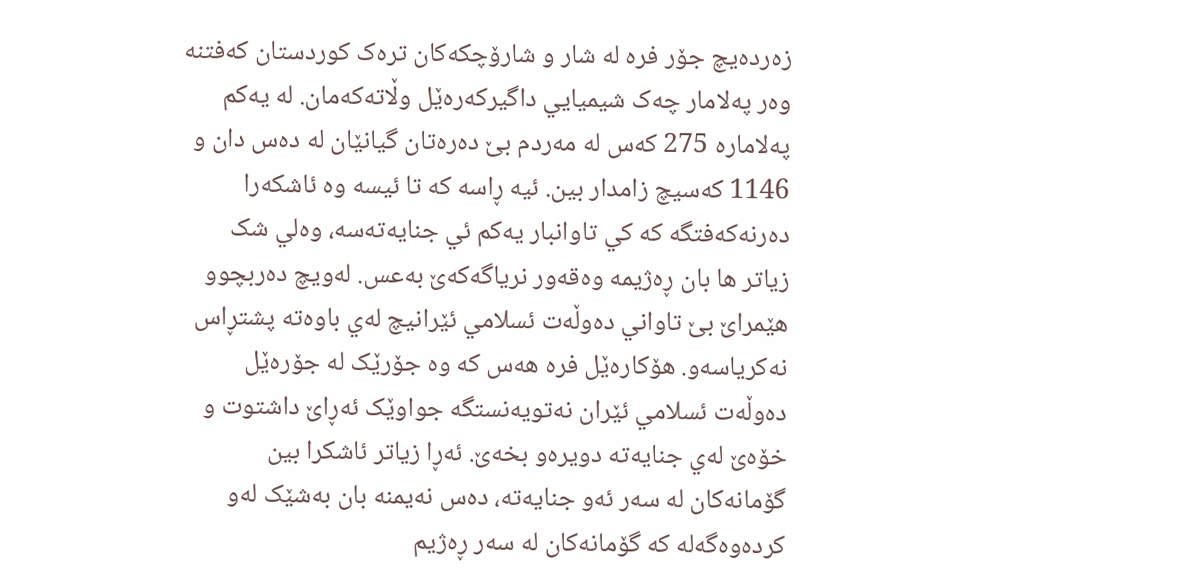زه‌رده‌يچ جۆر فره‌ له‌ شار و شارۆچکه‌کان تره‌ک کوردستان که‌فتنه‌ وه‌ر په‌لامار چه‌ک شيميايي داگيرکه‌ره‌ێل وڵاته‌که‌مان. له‌ يه‌کم په‌لاماره‌ 275 که‌س له‌ مه‌ردم بێ ده‌ره‌تان گيانێان له‌ ده‌س دان و 1146 که‌سيچ زامدار بين. ئيه‌ ڕاسه‌ که‌ تا ئيسه‌ وه‌ ئاشکه‌را ده‌رنه‌که‌فتگه‌ که‌ کي تاوانبار يه‌کم ئي جنايه‌ته‌سه‌، وه‌لي شک زياتر ها بان ڕه‌ژيمه‌ وه‌قه‌ور نرياگه‌که‌ێ به‌عس. له‌ويچ ده‌ربچوو هێمراێ بێ تاواني ده‌وڵه‌ت ئسلامي ئێرانيچ له‌ي باوه‌ته‌ پشتڕاس نه‌کرياسه‌و. هۆکاره‌ێل فره‌ هه‌س که‌ وه‌ جۆرێک له‌ جۆره‌ێل ده‌وڵه‌ت ئسلامي ئێران نه‌تويه‌نستگه‌ جواوێک ئه‌ڕاێ داشتوت و خۆه‌ێ له‌ي جنايه‌ته‌ دويره‌و بخه‌ێ. ئه‌ڕا زياتر ئاشکرا بين گۆمانه‌کان له‌ سه‌ر ئه‌و جنايه‌ته‌، ده‌س نه‌يمنه‌ بان به‌شێک له‌و کرده‌وه‌گه‌له‌‌ که‌ گۆمانه‌کان له‌ سه‌ر ڕه‌ژيم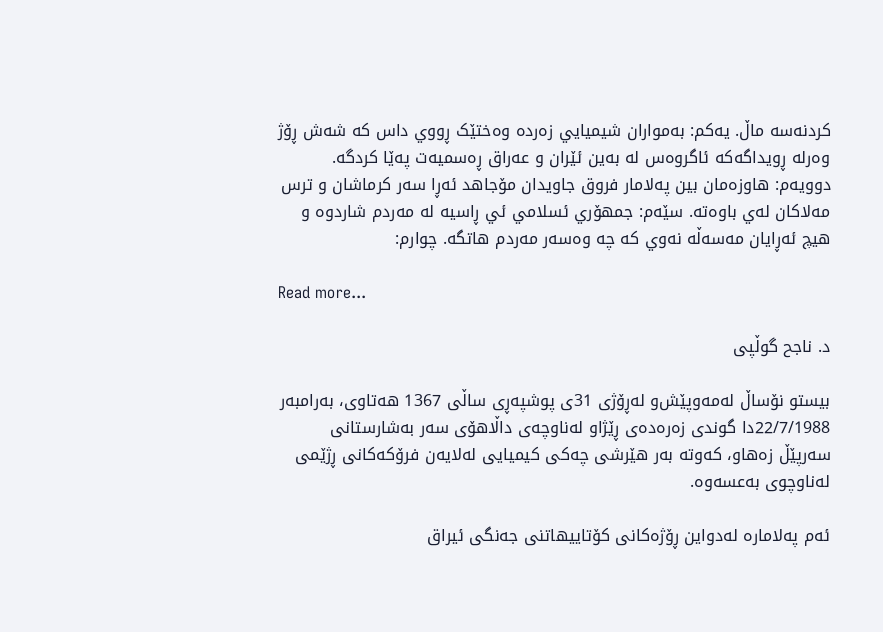کردنه‌‌سه‌ ماڵ. يه‌کم: به‌مواران شيميايي زه‌رده‌ وه‌ختێک ڕووي داس که‌ شه‌ش ڕۆژ وه‌رله‌ ڕويداگه‌که‌‌ ئاگروه‌س له‌ به‌ين ئێران و عه‌راق ڕه‌سميه‌ت په‌ێا کردگه‌. دوويه‌م: هاوزه‌مان بين په‌لامار فروق جاويدان مۆجاهد ئه‌ڕا سه‌ر کرماشان و ترس مه‌لاکان له‌ي باوه‌ته‌. سێه‌م: جمهۆري ئسلامي ئي ڕاسيه‌ له‌ مه‌ردم شاردوه‌ و هيچ ئه‌ڕايان مه‌سه‌ڵه‌ نه‌وي که‌ چه‌ وه‌سه‌ر مه‌ردم هاتگه‌. چوارم:

Read more...

د. ناجح گوڵپی

بیستو نۆساڵ لەمەوپێش‌و لەڕۆژی 31ی پوشپەڕی ساڵی 1367 هەتاوی، به‌رامبه‌ر 22/7/1988دا گوندی زەرەدەی ڕێژاو لەناوچەی داڵاهۆی سەر بەشارستانی سەرپێڵ زەهاو، کەوتە بەر هێرشی چەکی کیمیایی لەلایەن فرۆکەکانی ڕژێمی لەناوچوی بەعسەوە.

ئەم پەلامارە لەدواین ڕۆژەکانی کۆتاییهاتنی جەنگی ئیراق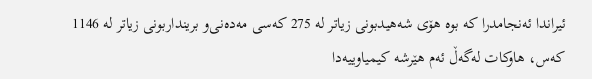ئیراندا ئەنجامدرا کە بوە هۆی شەهیدبونی زیاتر لە 275 کەسی مەدەنی‌و برینداربونی زیاتر لە 1146 کەس، هاوکات لەگەڵ ئەم هێرشە کیمیاوییەدا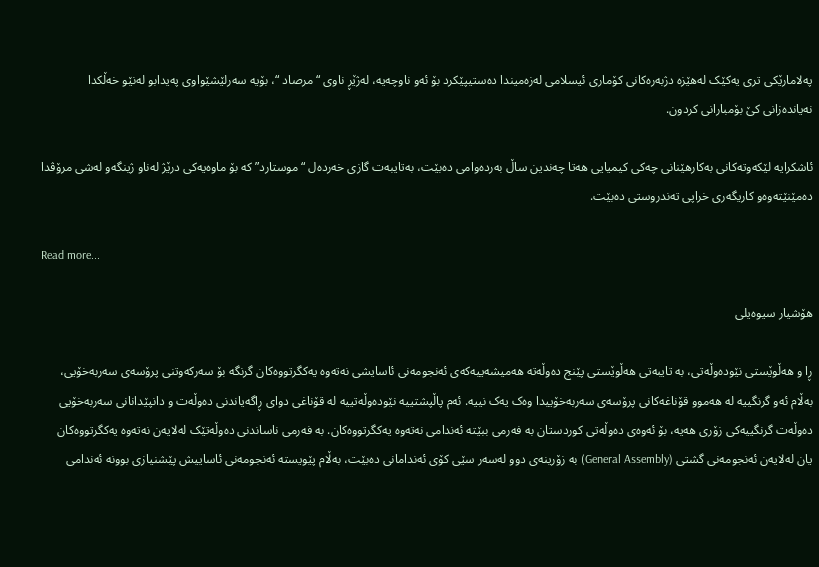پەلامارێکی تری یەکێک لەهێزە دژبەرەکانی کۆماری ئیسلامی لەزەمیندا دەستیپێکرد بۆ ئەو ناوچەیە، لەژێڕ ناوی “مرصاد “، بۆیە سەرلێشێواوی پەیدابو لەنێو خەڵکدا نەیاندەزانی کێ بۆمبارانی کردون.

ئاشکرایە لێکەوتەکانی بەکارهێنانی چەکی کیمیایی هەتا چەندین ساڵ بەردەوامی دەبێت، بەتایبەت گازی خەردەل “موستارد” کە بۆ ماوەیەکی درێژ لەناو ژینگەو لەشی مرۆڤدا دەمێنێتەوەو کاریگەری خراپی تەندروستی دەبێت.

Read more...

هۆشیار سیوەیلی

ڕا و هەڵوێستی نێودەوڵەتی، بە تایبەتی هەڵوێستی پێنج دەوڵەتە هەمیشەییەکەی ئەنجومەنی ئاسایشی نەتەوە یەکگرتووەکان گرنگە بۆ سەرکەوتنی پرۆسەی سەربەخۆیی، بەڵام ئەو گرنگییە لە هەموو قۆناغەکانی پرۆسەی سەربەخۆییدا وەک یەک نییە. ئەم پاڵپشتییە نێودەوڵەتییە لە قۆناغی دوای ڕاگەیاندنی دەوڵەت و دانپێدانانی سەربەخۆیی دەوڵەت گرنگییەکی زۆری هەیە، بۆ ئەوەی دەوڵەتی کوردستان بە فەرمی ببێتە ئەندامی نەتەوە یەکگرتووەکان. بە فەرمی ناساندنی دەوڵەتێک لەلایەن نەتەوە یەکگرتووەکان یان لەلایەن ئەنجومەنی گشتی (General Assembly) بە زۆرینەی دوو لەسەر سێی کۆی ئەندامانی دەبێت، بەڵام پێویستە ئەنجومەنی ئاساییش پێشنیازی بوونە ئەندامی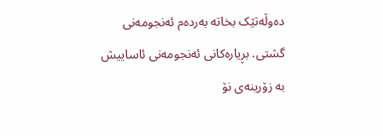دەوڵەتێک بخاتە بەردەم ئەنجومەنی گشتی. بڕیارەکانی ئەنجومەنی ئاساییش بە زۆرینەی نۆ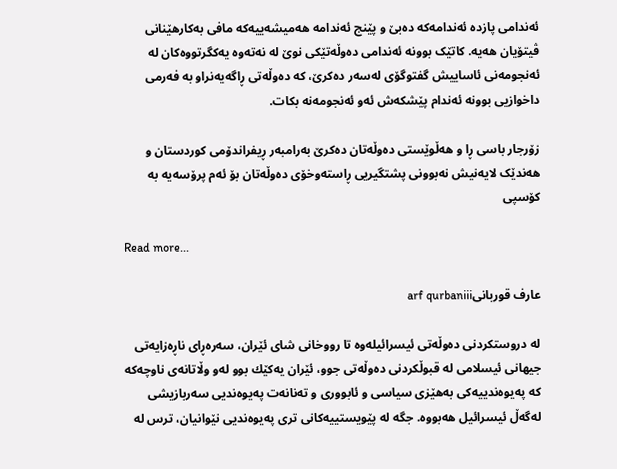ئەندامی پازدە ئەندامەکە دەبێ و پێنج ئەندامە هەمیشەییەکە مافی بەکارهێنانی ڤیتۆیان هەیە. کاتێک بوونە ئەندامی دەوڵەتێکی نوێ لە نەتەوە یەکگرتووەکان لە ئەنجومەنی ئاساییش گفتوگۆی لەسەر دەکرێ، کە دەوڵەتی ڕاگەیەنراو بە فەرمی داخوازیی بوونە ئەندام پێشکەش ئەو ئەنجومەنە بکات.

زۆرجار باسی ڕا و هەڵوێستی دەوڵەتان دەکرێ بەرامبەر ڕیفراندۆمی کوردستان و هەندێک لایەنیش نەبوونی پشتگیریی ڕاستەوخۆی دەوڵەتان بۆ ئەم پرۆسەیە بە کۆسپی

Read more...

عارف قوربانیarf qurbaniii

لە دروستكردنی دەوڵەتی ئیسرائیلەوە تا رووخانی شای ئێران، سەرەڕای ناڕەزایەتی جیهانی ئیسلامی لە قبوڵكردنی دەوڵەتی جوو، ئێران یەكێك بوو لەو وڵاتانەی ناوچەكە كە پەیوەندییەكی بەهێزی سیاسی و ئابووری و تەنانەت پەیوەندیی سەربازیشی لەگەڵ ئیسرائیل هەبووە. جگە لە پێویستییەكانی تری پەیوەندیی نێوانیان، ترس لە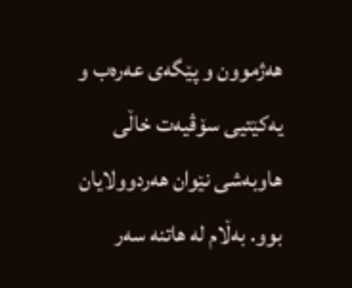هەژموون و پێگەی عەرەب و یەكێتیی سۆڤیەت خاڵی هاوبەشی نێوان هەردوولایان بوو. بەڵام لە هاتنە سەر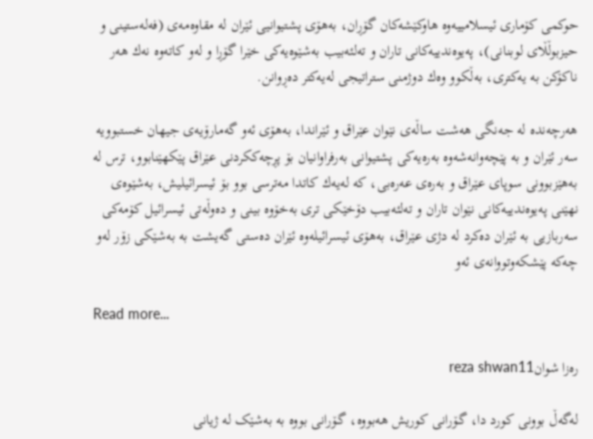حوكمی كۆماری ئیسلامییەوە هاوكێشەكان گۆڕان، بەهۆی پشتیوانیی ئێران لە مقاوەمەی (فەلەستینی و حیزبوڵڵای لوبنانی)، پەیوەندییەكانی تاران و تەلئەبیب بەشێوەیەكی خێرا گۆڕا و لەو كاتەوە نەك هەر ناكۆكن بە یەكتری، بەڵكوو وەك دوژمنی ستراتیجی لەیەكتر دەڕوانن.

هەرچەندە لە جەنگی هەشت ساڵەی نێوان عێراق و ئێراندا، بەهۆی ئەو گەمارۆیەی جیهان خستبوویە سەر ئێران و بە پێچەوانەشەوە بەرەیەكی پشتیوانی بەرفراوانیان بۆ پڕچەككردنی عێراق پێكهێنابوو، ترس لە بەهێزبوونی سوپای عێراق و بەرەی عەرەبی، كە لەیەك كاتدا مەترسی بوو بۆ ئیسرائیلیش، بەشێوەی نهێنی پەیوەندییەكانی نێوان تاران و تەلئەبیب دۆخێكی تری بەخۆوە بینی و دەوڵەتی ئیسرائیل كۆمەكی سەربازیی بە ئێران دەكرد لە دژی عێراق، بەهۆی ئیسرائیلەوە ئێران دەستی گەیشت بە بەشێكی زۆر لەو چەكە پێشكەوتووانەی ئەو

Read more...

رەزا شوانreza shwan11

لەگەڵ بوونی کورد دا، گـۆرانی کوریش هەبووە، گـۆرانی بووە بە بەشێک لە ژیانی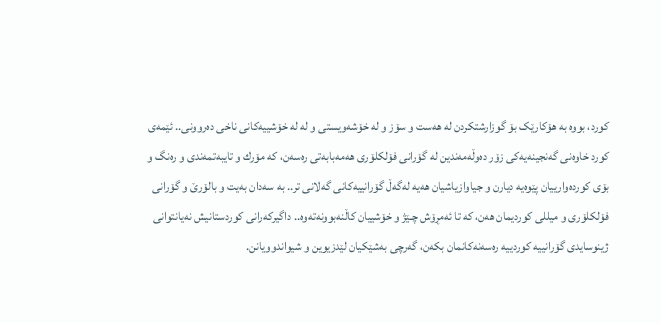کورد، بووە بە هۆکارێک بۆ گوزارشتکردن لە هەست و سۆز و لە خۆشەویستی و لە لە خۆشییەکانی ناخی دەروونی.. ئێمەی کورد خاوەنی گەنجینەیەکی زۆر دەوڵەمەندین لە گۆرانی فۆلکلۆری هەمەبابەتی رەسەن، کە مۆرك و تایبەتمەندی و رەنگ و بۆی کوردەوارییان پێوەیە دیارن و جیاوازیاشیان هەیە لەگەڵ گۆرانییەکانی گەلانی تر.. بە سەدان بەیت و بالۆرێ و گۆرانی فۆلکلۆری و میللی کوردیمان هەن، کە تا ئەمڕۆش چـێژ و خۆشییان کاڵنەبوونەتەوە.. داگیرکەرانی کوردستانیش نەیانتوانی ژینوسایدی گۆرانییە کوردییە رەسەنەکانمان بکەن، گەرچی بەشێکیان لێدزیوین و شیواندوویانن.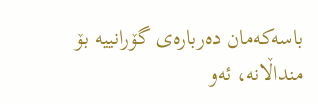باسەکەمان دەربارەی گۆرانییە بۆ منداڵانە، ئەو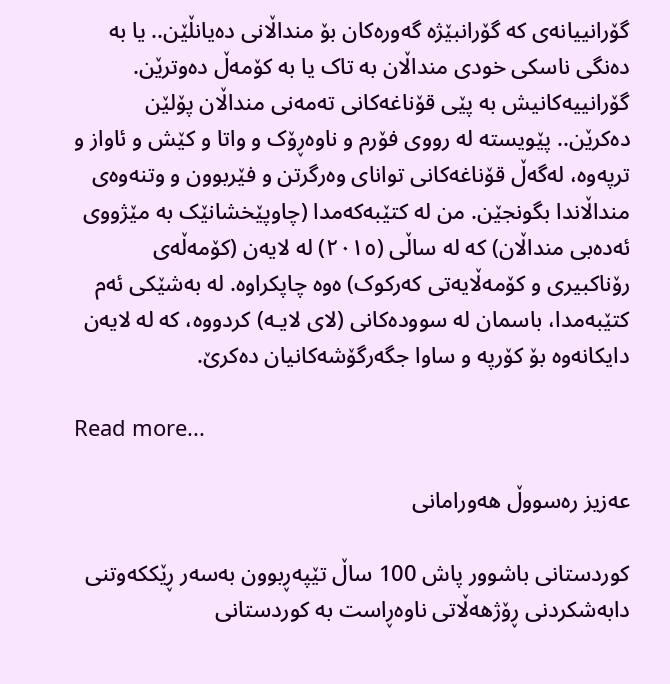گۆرانییانەی کە گۆرانبێژە گەورەکان بۆ منداڵانی دەیانڵێن.. یا بە دەنگی ناسکی خودی منداڵان بە تاک یا بە کۆمەڵ دەوترێن. گۆرانییەکانیش بە پێی قۆناغەکانی تەمەنی منداڵان پۆلێن دەکرێن.. پێویستە لە رووی فۆرم و ناوەڕۆک و واتا و کێش و ئاواز و ترپەوە، لەگەڵ قۆناغەکانی توانای وەرگرتن و فێربوون و وتنەوەی منداڵاندا بگونجێن. من لە کتێبەکەمدا (چاوپێخشانێک بە مێژووی ئەدەبی منداڵان) کە لە ساڵی (٢٠١٥) لە لایەن (کۆمەڵەی رۆناکبیری و کۆمەڵایەتی کەرکوک) ەوە چاپکراوە. لە بەشێکی ئەم کتێبەمدا، باسمان لە سوودەکانی (لای لایـە) کردووە، کە لە لایەن دایکانەوە بۆ کۆرپە و ساوا جگەرگۆشەکانیان دەکرێ.

Read more...

عەزیز رەسووڵ هەورامانی

كوردستانی باشوور پاش 100 ساڵ تێپەڕبوون بەسەر ڕێككەوتنی دابەشكردنی ڕۆژهەڵاتی ناوەڕاست بە كوردستانی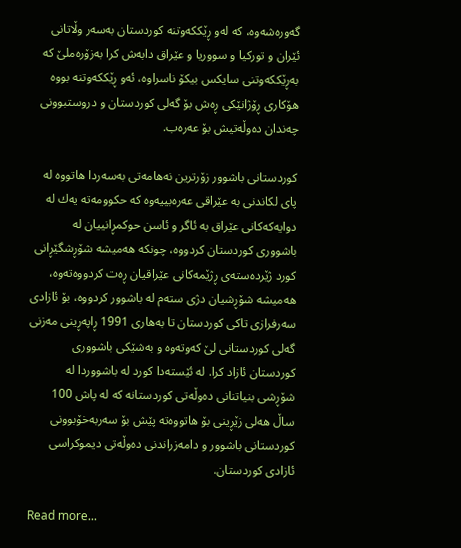گەورەشەوە، كە لەو ڕێككەوتنە كوردستان بەسەر وڵاتانی ئێران و توركیا و سووریا و عێراق دابەش كرا بەزۆرەملێ كە بەڕێككەوتنی سایكس بیكۆ ناسراوە، ئەو ڕێككەوتنە بووە هۆكاری ڕۆژانێكی ڕەش بۆ گەلی كوردستان و دروستبوونی چەندان دەوڵەتیش بۆ عەرەب.

كوردستانی باشوور زۆرترین نەهامەتی بەسەردا هاتووە لە پای لكاندنی بە عێراقی عەرەبییەوە كە حكوومەتە یەك لە دوایەكەكانی عێراق بە ئاگر و ئاسن حوكمڕانییان لە باشووری كوردستان كردووە، چونكە هەمیشە شۆڕشگێڕانی كورد ژێردەستەی ڕژێمەكانی عێراقیان ڕەت كردووەتەوە، هەمیشە شۆڕشیان دژی ستەم لە باشوور كردووە، بۆ ئازادی سەرفرازی تاكی كوردستان تا بەهاری 1991 ڕاپەڕینی مەزنی گەلی كوردستانی لێ كەوتەوە و بەشێكی باشووری كوردستان ئازاد كرا. لە ئێستەدا كورد لە باشووردا لە شۆڕشی بنیاتنانی دەوڵەتی كوردستانە كە لە پاش 100 ساڵ هەلی زێڕینی بۆ هاتووەتە پێش بۆ سەربەخۆبوونی كوردستانی باشوور و دامەزراندنی دەوڵەتی دیموكراسی ئازادی كوردستان.

Read more...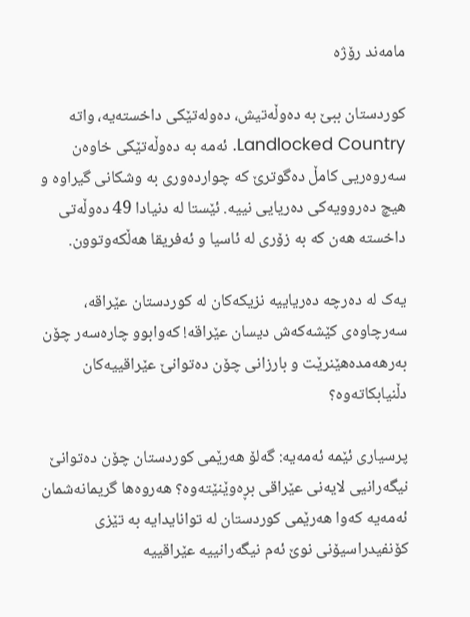مامەند رۆژە

کوردستان ببێ بە دەوڵەتیش، دەولەتێکی داخستەیە، واتە Landlocked Country. ئەمە بە دەوڵەتێکی خاوەن سەروەریی کامڵ دەگوترێ کە چواردەوری بە وشکانی گیراوە و هیچ دەروویەکی دەریایی نییە. ئێستا لە دنیادا 49 دەوڵەتی داخستە هەن کە بە زۆری لە ئاسیا و ئەفریقا هەڵکەوتوون.

یەک لە دەرچە دەریاییە نزیکەکان لە کوردستان عێراقە، سەرچاوەی کێشەکەش دیسان عێراقە! کەوابوو چارەسەر چۆن بەرهەمدەهێنرێت و بارزانی چۆن دەتوانێ عێراقییەکان دڵنیابکاتەوە؟

پرسیاری ئێمە ئەمەیە: گەلۆ هەرێمی کوردستان چۆن دەتوانێ نیگەرانیی لایەنی عێراقی بڕەوێنێتەوە؟ هەروەها گریمانەشمان ئەمەیە کەوا هەرێمی کوردستان لە توانایدایە بە تێزی کۆنفیدراسیۆنی نوێ ئەم نیگەرانییە عێراقییە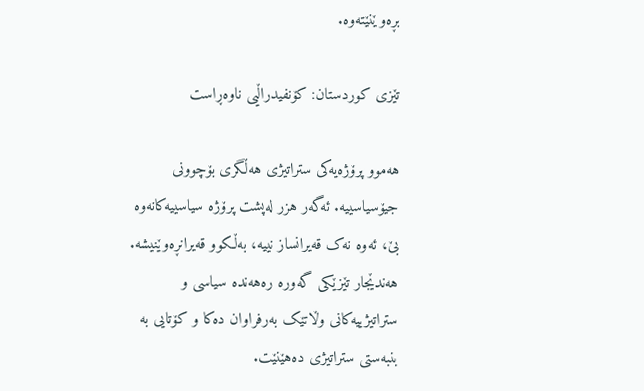بڕەوێنێتەوە.

تێزی کوردستان: کۆنفیدراڵیی ناوەڕاست

هەموو پرۆژەیەکی ستراتیژی هەڵگری بۆچوونی جیۆسیاسییە. ئەگەر هزر لەپشت پرۆژە سیاسییەکانەوە بێ، ئەوە نەک قەیرانساز نییە، بەڵکوو قەیرانڕەوێنیشە. هەندێجار تێزێکی گەورە رەهەندە سیاسی و ستراتیژییەکانی وڵاتێک بەرفراوان دەکا و کۆتایی بە بنبەستی ستراتیژی دەهێنێت.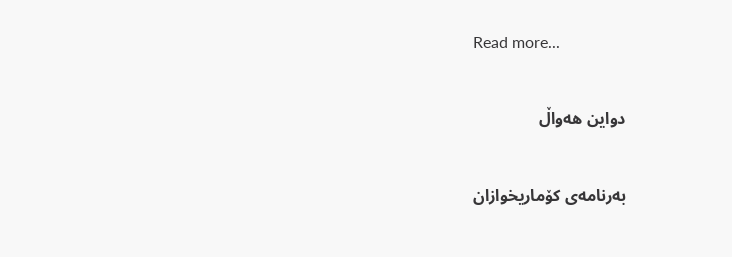Read more...

دواین هه‌واڵ

به‌رنامه‌ی کۆماریخوازان